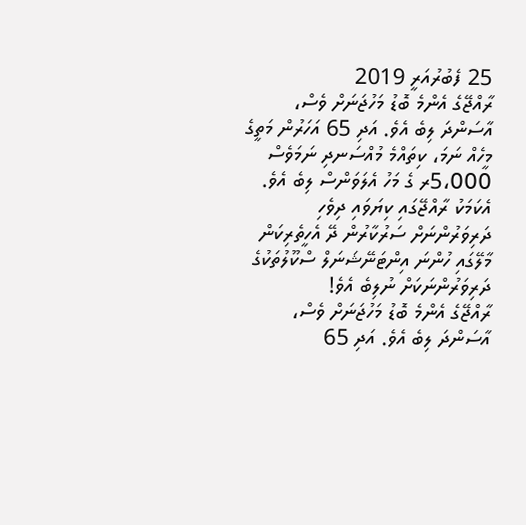25 ފެބުރުއަރީ 2019
ރާއްޖޭގެ އެންމެ ބޮޑު މަހުޖަނަށް ވެސް، އާސަންދަ ލިބެ އެވެ. އަދި 65 އަހަރުން މަތީގެ މީހެއް ނަމަ، ކިތައްމެ މުއްސަނދި ނަމަވެސް 5،000ރ ގެ މަހު އެލަވަންސް ލިބެ އެވެ. އެކަމަކު ރާއްޖޭގައި ކިޔަވައި ދިވެހި ދަރިވަރުންނަށް ސަރުކާރުން ދޭ އެހީތެރިކަން މާލޭގައި ހުންނަ އިންޓަނޭޝަނަލް ސްކޫލުތަކުގެ ދަރިވަރުންނަކަށް ނުލިބެ އެވެ!
ރާއްޖޭގެ އެންމެ ބޮޑު މަހުޖަނަށް ވެސް، އާސަންދަ ލިބެ އެވެ. އަދި 65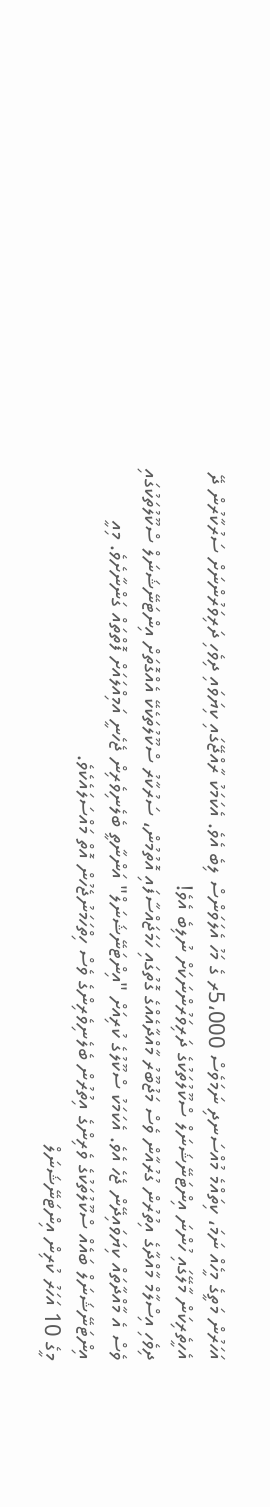އަހަރުން މަތީގެ މީހެއް ނަމަ، ކިތައްމެ މުއްސަނދި ނަމަވެސް 5،000ރ ގެ މަހު އެލަވަންސް ލިބެ އެވެ. އެކަމަކު ރާއްޖޭގައި ކިޔަވައި ދިވެހި ދަރިވަރުންނަށް ސަރުކާރުން ދޭ އެހީތެރިކަން މާލޭގައި ހުންނަ އިންޓަނޭޝަނަލް ސްކޫލުތަކުގެ ދަރިވަރުންނަކަށް ނުލިބެ އެވެ!
ދިވެހި އިސްލާމް މާއްދާގެ އިތުރުން ގުރުއާން ވެސް މަޖުބޫރު މާއްދާއެއްގެ ގޮތުގައި ހަމަޖައްސާފައި އޮތުމުން، ސަރުކާރު ސްކޫލުތަކެކޭ އެއްގޮތަށް އިންޓަނޭޝަނަލް ސްކޫލުތަކުގައި ވެސް އެ މާއްދާތައް ކިޔަވައިދޭން ޖެހެ އެވެ. އެކަމަކު ސްކޫލުގެ ކުރިއަށް "އިންޓަނޭޝަނަލް" އަންނާތީ ބެލެނިވެރިން ޖެހެނީ އަމިއްލައަށް ފޮތްތައް ގަންނާށެވެ. މިއީ އިންޓަނޭޝަނަލް ބައެއް ސްކޫލުތަކުގެ ވެރިންގެ އިތުރުން ބެލެނިވެރިންގެ ވެސް ހިތްހަމަނުޖެހުން އޮތް މައްސަލައެކެވެ.
މީގެ 10 އަހަރު ކުރިން އިންޓަނޭޝަނަލް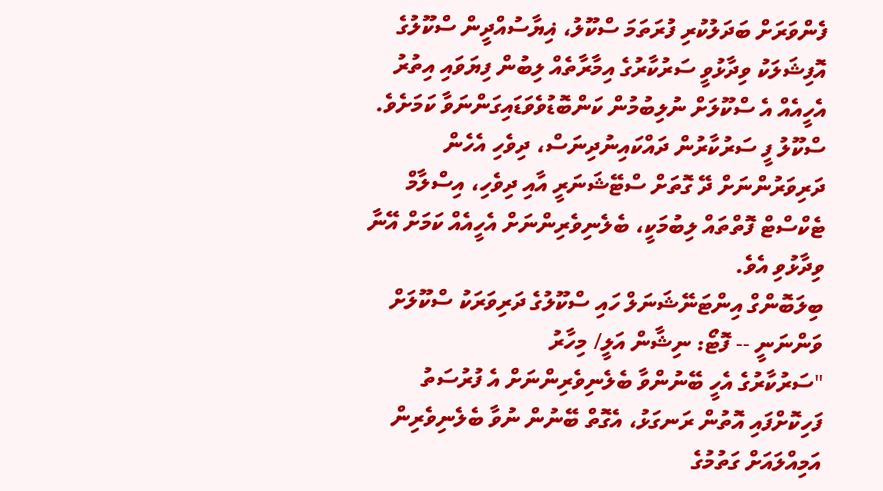ފެންވަރަށް ބަދަލުކުރި ފުރަތަމަ ސްކޫލު، ޣިޔާސުއްދީން ސްކޫލުގެ އޮފިޝަލަކު ވިދާޅުވީ ސަރުކާރުގެ އިމާރާތެއް ލިބުން ފިޔަވައި އިތުރު އެހީއެއް އެ ސްކޫލަށް ނުލިބުމުން ކަންބޮޑުވެވަޑައިގަންނަވާ ކަމަށެވެ. ސްކޫލު ފީ ސަރުކާރުން ދައްކައިނުދިނަސް، ދިވެހި އެހެން ދަރިވަރުންނަށް ދޭ ގޮތަށް ސްޓޭޝަނަރީ އާއި ދިވެހި، އިސްލާމް ޓެކްސްޓް ފޮތްތައް ލިބުމަކީ، ބެލެނިވެރިންނަށް އެހީއެއް ކަމަށް އޭނާ ވިދާޅުވި އެވެ.
ބިލަބޮންގް އިންޓަނޭޝަނަލް ހައި ސްކޫލުގެ ދަރިވަރަކު ސްކޫލަށް ވަންނަނީ -- ފޮޓޯ: ނިޝާން އަލީ/ މިހާރު
"ސަރުކާރުގެ އެހީ ބޭނުންވާ ބެލެނިވެރިންނަށް އެ ފުރުސަތު ފަހިކޮށްފައި އޮތުން ރަނގަޅު، އެގޮތް ބޭނުން ނުވާ ބެލެނިވެރިން އަމިއްލައަށް ގަތުމުގެ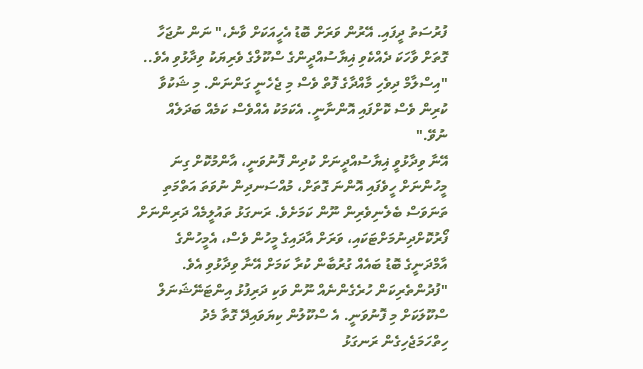ފުރުސަތު ދީފައި. އޭރުން ވަރަށް ބޮޑު އެހީއަކަށް ވާނެ،" ނަން ނުޖަހާ ގޮތަށް ވާހަކަ ދެއްކެވި ޣިޔާސުއްދީންގެ ސްކޫލްގެ ވެރިޔަކު ވިދާޅުވި އެވެ..
"އިސްލާމް ދިވެހި މާއްދާގެ ފޮތް ވެސް މި ޖެހެނީ ގަންނަން. މި ޝަކުވާ ކުރިން ވެސް ކޮށްފައި އޮންނާނީ. އެކަމަކު އެއްވެސް ކަމެއް ބަދަލެއް ނުވޭ."
އޭނާ ވިދާޅުވީ ޣިޔާސުއްދީނަށް ކުދިން ފޮނުވަނީ، އާންމުކޮށް ގިނަ މީހުންނަށް ހީވެފައި އޮންނަ ގޮތަށް، މުއްސަނދިން ނުވަތަ އަތްމަތި ތަނަވަސް ބެލެނިވެރިން ނޫން ކަމަށެވެ. ރަނގަޅު ތައުލީމެއް ދަރިންނަށް ފޯރުކޮށްދިނުމަށްޓަކައި، ވަރަށް އާދައިގެ މީހުން ވެސް، އެމީހުންގެ އާމްދަނީގެ ބޮޑު ބައެއް ގުރުބާން ކުރާ ކަމަށް އޭނާ ވިދާޅުވި އެވެ.
"ފުދުންތެރިކަން ހުރެގެންނެއް ނޫން ވަކި ދަރިފުޅު އިންޓަނޭޝަނަލް ސްކޫލަކަށް މި ފޮނުވަނީ. އެ ސްކޫލުން ކިޔަވައިދޭ ގޮތާ މެދު ހިތްހަމަޖެހިގެން ރަނގަޅު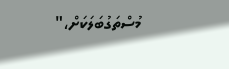މުސްތަގުބަލަކަށް،"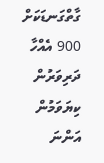ގާތްގަނޑަކަށް 900 އެއްހާ ދަރިވަރުން ކިޔަވަމުން އަންނަ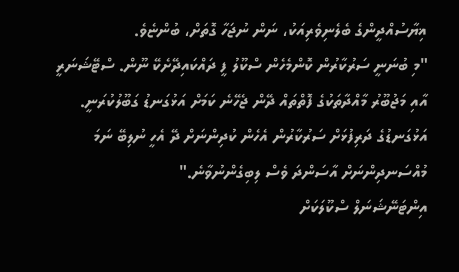ޣިޔާސުއްދީންގެ ބެލެނިވެރިއަކު، ނަން ނުޖަހާ ގޮތަށް، ބުންޏެވެ.
"މި ބުނަނީ ސަރުކާރުން ކޮންމެހެން ސްކޫލު ފީ ދައްކައިދޭށެކޭ ނޫން. ސްޓޭޝަނަރީ އާއި މަޖުބޫރު މާއްދާތަކުގެ ފޮތްތައް ދޭން ޖެހޭނެ ކަމަށް އަޅުގަނޑު ގަބޫލުކުރަނީ. އަޅުގަނޑުގެ ދަރިފުޅަށް ސަރުކާރުން އެހެން ކުދިންނަށް ދޭ އެހީ ނުލިބޭ ނަމަ މުއްސަނދިންނަށް އާސަންދަ ވެސް ލިބިގެންނުވާނެ."
އިންޓަނޭޝަނަލް ސްކޫލަކަށް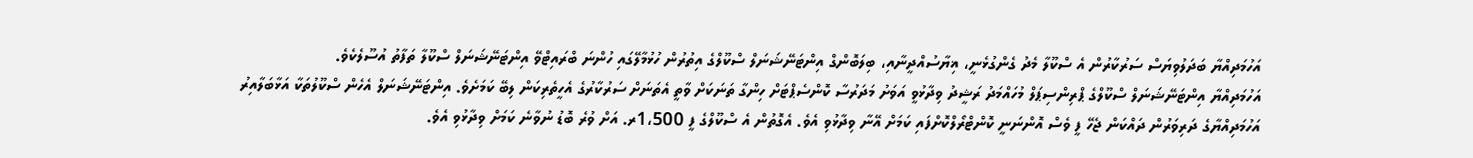އަހުމަދިއްޔާ ބަދަލުވިޔަސް ސަރުކާރުން އެ ސްކޫލާ މެދު ގެންގުޅެނީ، ޣިޔާސުއްދީނާއި، ބިލަބޮންގް އިންޓަނޭޝަނަލް ސްކޫލްގެ އިތުރުން ހުޅުމާލޭގައި ހުންނަ ބްރައިޓްވޭ އިންޓަނޭޝަނަލް ސްކޫލާ ތަފާތު އުސޫލެކެވެ.
އަހުމަދިއްޔާ އިންޓަނޭޝަނަލް ސްކޫލްގެ ޕްރިންސިޕަލް މުހައްމަދު ރަޝީދު ވިދާޅުވީ އަވަށު މަދަރުސާ ކޮންސެޕްޓަށް ހިންގާ ތަނަކަށް ވާތީ އެތަނަށް ސަރުކާރުގެ އެހީތެރިކަން ލިބޭ ކަމަށެވެ. އިންޓަނޭޝަނަލް އެހެން ސްކޫލުތަކާ އަޅާބަލާއިރު އަހުމަދިއްޔާގެ ދަރިވަރުން ދައްކަން ޖެހޭ ފީ ވެސް އޮންނަނީ ކޮންޓްރޯލްކޮށްފައި ކަމަށް އޭނާ ވިދާޅުވި އެވެ. އެގޮތުން އެ ސްކޫލްގެ ފީ 1،500ރ. އަށް ވުރެ ބޮޑު ނުވާނެ ކަމަށް ވިދާޅުވި އެވެ.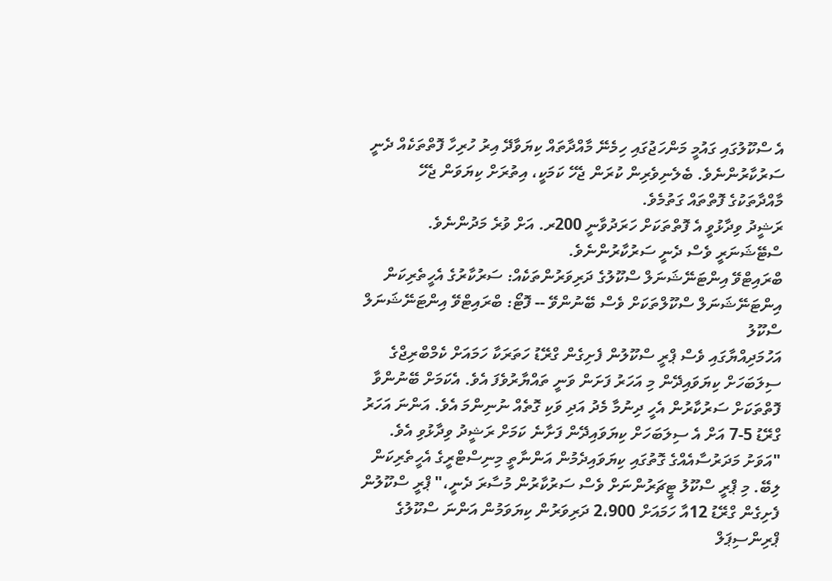އެ ސްކޫލުގައި ގައުމީ މަންހަޖުގައި ހިމެނޭ މާއްދާތައް ކިޔަވާދޭ އިރު ހުރިހާ ފޮތްތަކެއް ދެނީ ސަރުކާރުންނެވެ. ބެލެނިވެރިން ކުރަން ޖެހޭ ކަމަކީ، އިތުރަށް ކިޔަވަން ޖެހޭ މާއްދާތަކުގެ ފޮތްތައް ގަތުމެވެ.
ރަޝީދު ވިދާޅުވީ އެ ފޮތްތަކަށް ހަރަދުވާނީ 200ރ. އަށް ވުރެ މަދުންނެވެ. ސްޓޭޝަނަރީ ވެސް ދެނީ ސަރުކާރުންނެވެ.
ބްރައިޓްވޭ އިންޓަނޭޝަނަލް ސްކޫލުގެ ދަރިވަރުންތަކެއް: ސަރުކާރުގެ އެހީތެރިކަން އިންޓަނޭޝަނަލް ސްކޫލްތަކަށް ވެސް ބޭނުންވޭ -- ފޮޓޯ: ބްރައިޓްވޭ އިންޓަނޭޝަނަލް ސްކޫލު
އަހުމަދިއްޔާގައި ވެސް ޕްރީ ސްކޫލުން ފެށިގެން ގްރޭޑު ހަތަރަކާ ހަމައަށް ކެމްބްރިޖްގެ ސިލަބަހަށް ކިޔަވައިދޭން މި އަހަރު ފަށަން ވަނީ ތައްޔާރުވެފަ އެވެ. އެކަމަށް ބޭނުންވާ ފޮތްތަކަށް ސަރުކާރުން އެހީ ދިނުމާ މެދު އަދި ވަކި ގޮތެއް ނުނިންމަ އެވެ. އަންނަ އަހަރު ގްރޭޑު 5-7 އަށް އެ ސިލަބަހަށް ކިޔަވައިދޭން ފަށާނެ ކަމަށް ރަޝީދު ވިދާޅުވި އެވެ.
"އަވަށު މަދަރުސާއެއްގެ ގޮތުގައި ކިޔަވައިދެމުން އަންނާތީ މިނިސްޓްރީގެ އެހީތެރިކަން ލިބޭ. މި ޕްރީ ސްކޫލު ޓީޗަރުންނަށް ވެސް ސަރުކާރުން މުސާރަ ދެނީ،" ޕްރީ ސްކޫލުން ފެށިގެން ގްރޭޑު 12އާ ހަމައަށް 2،900 ދަރިވަރުން ކިޔަވަމުން އަންނަ ސްކޫލުގެ ޕްރިންސިޕަލް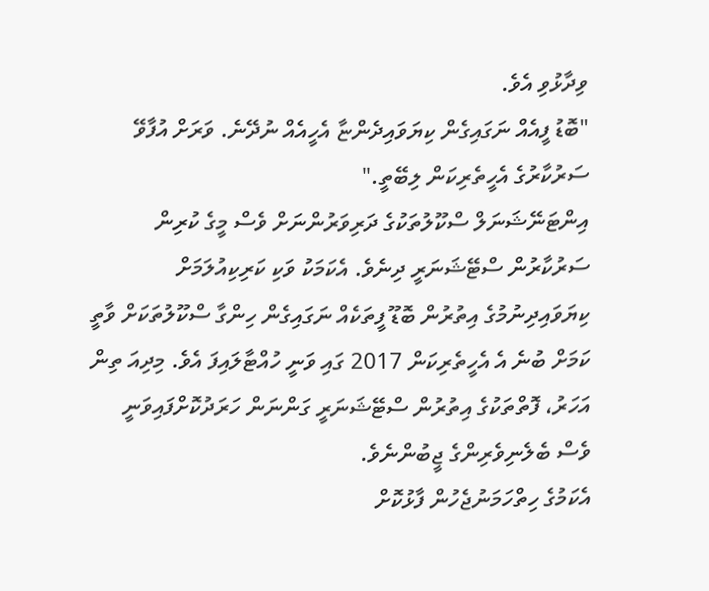ވިދާޅުވި އެވެ.
"ބޮޑު ފީއެއް ނަގައިގެން ކިޔަވައިދެންޏާ އެހީއެއް ނުދޭނެ. ވަރަށް އުފާވޭ ސަރުކާރުގެ އެހީތެރިކަން ލިބޭތީ."
އިންޓަނޭޝަނަލް ސްކޫލުތަކުގެ ދަރިވަރުންނަށް ވެސް މީގެ ކުރިން ސަރުކާރުން ސްޓޭޝަނަރީ ދިނެވެ. އެކަމަކު ވަކި ކަރިކިއުލަމަށް ކިޔަވައިދިނުމުގެ އިތުރުން ބޮޑޫ ފީތަކެއް ނަގައިގެން ހިންގާ ސްކޫލުތަކަށް ވާތީ ކަމަށް ބުނެ އެ އެހީތެރިކަން 2017 ގައި ވަނީ ހުއްޓާލައިފަ އެވެ. މިދިއަ ތިން އަހަރު، ފޮތްތަކުގެ އިތުރުން ސްޓޭޝަނަރީ ގަންނަން ހަރަދުކޮށްފައިވަނީ ވެސް ބެލެނިވެރިންގެ ޖީބުންނެވެ.
އެކަމުގެ ހިތްހަމަނުޖެހުން ފާޅުކޮށް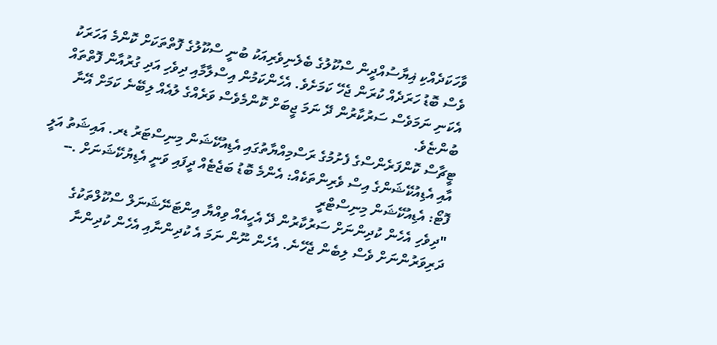ވާހަކަދެއްކި ޣިޔާސުއްދީން ސްކޫލުގެ ބެލެނިވެރިއަކު ބުނީ ސްކޫލުގެ ފޮތްތަކަށް ކޮންމެ އަހަރަކު ވެސް ބޮޑު ހަރަދެއް ކުރަން ޖެހޭ ކަމަށެވެ. އެހެންކަމުން އިސްލާމާއި ދިވެހި އަދި ގުރުއާން ފޮތްތައް އެކަނި ނަމަވެސް ސަރުކާރުން ދޭ ނަމަ ޖީބަށް ކޮންމެވެސް ވަރެއްގެ ލުއެއް ލިބޭނެ ކަމަށް އޭނާ ބުންޏެވެ.
ޓީޗާސް ކޮންފަރެންސްގެ ފެށުމުގެ ރަސްމިއްޔާތުގައި އެޑިއުކޭޝަން މިނިސްޓަރު ޑރ. އައިޝަތު އަލީ އާއި އެޑިއުކޭޝަންގެ އިސް ވެރިންތަކެއް: އެންމެ ބޮޑު ބަޖެޓެއް ދީފައި ވަނީ އެޑިޔުކޭޝަނަށް .-- ފޮޓޯ: އެޑިއުކޭޝަން މިނިސްޓްރީ
"ދިވެހި އެހެން ކުދިންނަށް ސަރުކާރުން ދޭ އެހީއެއް ވިއްޔާ އިންޓަނޭޝަނަލް ސްކޫލްތަކުގެ ދަރިވަރުންނަށް ވެސް ލިބެން ޖެހޭނެ. އެހެން ނޫން ނަމަ އެ ކުދިންނާއި އެހެން ކުދިންނާ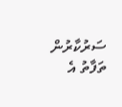ސަރުކާރުން ތަފާތު އެ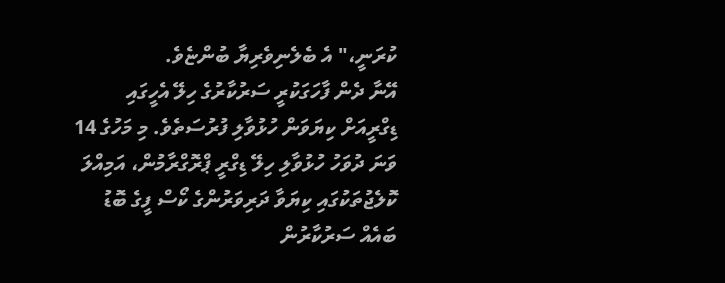ކުރަނީ،" އެ ބެލެނިވެރިޔާ ބުންޏެވެ.
އޭނާ ދެން ފާހަގަކުރީ ސަރުކާރުގެ ހިލޭ އެހީގައި ޑިގްރީއަށް ކިޔަވަން ހުޅުވާލި ފުރުސަތެވެ. މި މަހުގެ 14 ވަނަ ދުވަހު ހުޅުވާލި ހިލޭ ޑިގްރީ ޕްރޮގްރާމުން، އަމިއްލަ ކޮލެޖުތަކުގައި ކިޔަވާ ދަރިވަރުންގެ ކޯސް ފީގެ ބޮޑު ބައެއް ސަރުކާރުން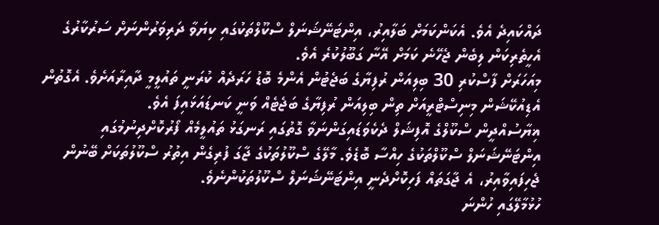ދައްކައިދެ އެވެ. އެކަންކަމަށް ބަލާއިރު، އިންޓަނޭޝަނަލް ސްކޫލްތަކުގައި ކިޔަވާ ދަރިވަރުންނަށް ސަރުކާރުގެ އެހީތެރިކަން ލިބެން ޖެހޭނެ ކަމަށް އޭނާ ގަބޫލުކުރެ އެވެ.
މިއަހަރަށް ފާސްކުރި 30 ބިލިއަން ރުފިޔާގެ ބަޖެޓުން އެންމެ ބޮޑު ހަރަދެއް ކުރަނީ ތައުލީމީ ދާއިރާއަށެވެ. އެގޮތުން އެޑިއުކޭޝަން މިނިސްޓްރީއަށް ތިން ބިލިއަން ރުފިޔާގެ ބަޖެޓެއް ވަނީ ކަނޑައަޅައިފަ އެވެ.
ޣިޔާސުއްދީން ސްކޫލްގެ އޮފިޝަލް ދެކެވަޑައިގަންނަވާ ގޮތުގައި ރަނގަޅު ތައުލީމެއް ފޯރުކޮށްދިނުމުގައި އިންޓަނޭޝަނަލް ސްކޫލްތަކުގެ ހިއްސާ ބޮޑެވެ. މާލޭގެ ސްކޫލުތަކުގެ ޖާގަ ފުރިގެން އިތުރު ސްކޫލުތަކަށް ބޭނުން ޖެހިފައިވާއިރު، އެ ޖާގަތައް ފަހިކޮށްދެނީ އިންޓަނޭޝަނަލް ސްކޫލުތަކުންނެވެ.
ހުޅުމާލޭގައި ހުންނަ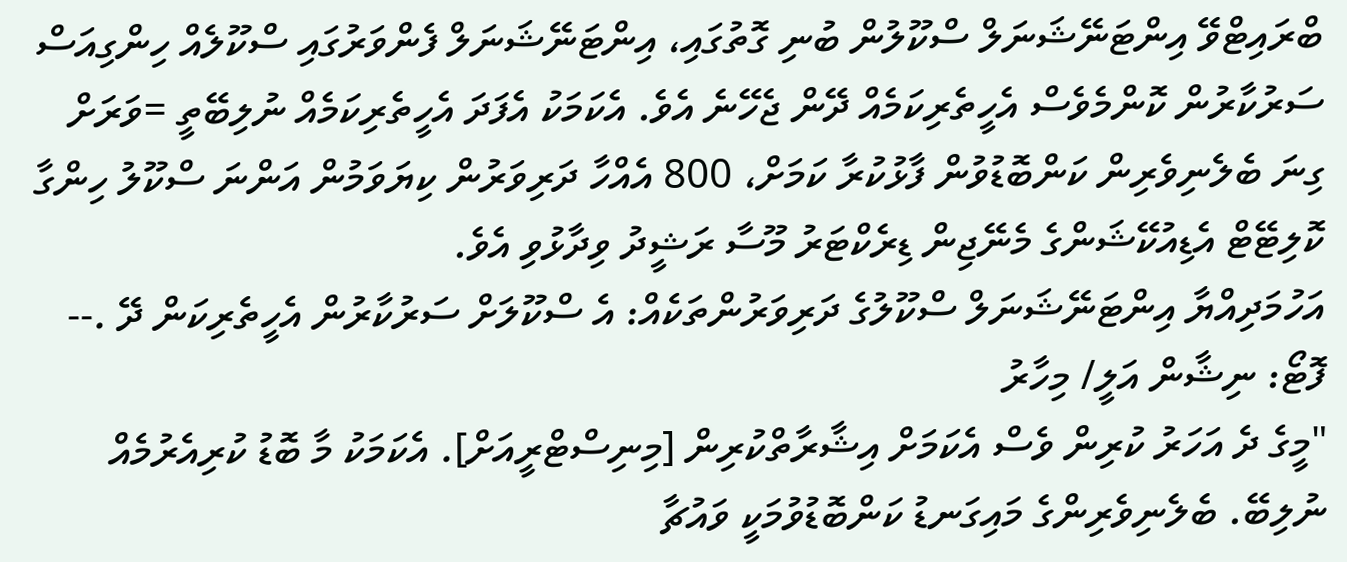ބްރައިޓްވޭ އިންޓަނޭޝަނަލް ސްކޫލުން ބުނި ގޮތުގައި، އިންޓަނޭޝަނަލް ފެންވަރުގައި ސްކޫލެއް ހިންގިއަސް ސަރުކާރުން ކޮންމެވެސް އެހީތެރިކަމެއް ދޭން ޖެހޭނެ އެވެ. އެކަމަކު އެފަދަ އެހީތެރިކަމެއް ނުލިބޭތީ =ވަރަށް ގިނަ ބެލެނިވެރިން ކަންބޮޑުވުން ފާޅުކުރާ ކަމަށް، 800 އެއްހާ ދަރިވަރުން ކިޔަވަމުން އަންނަ ސްކޫލު ހިންގާ ކޮލިޓޭޓް އެޑިއުކޭޝަންގެ މެނޭޖިން ޑިރެކްޓަރު މޫސާ ރަޝީދު ވިދާޅުވި އެވެ.
އަހުމަދިއްޔާ އިންޓަނޭޝަނަލް ސްކޫލުގެ ދަރިވަރުންތަކެއް: އެ ސްކޫލަށް ސަރުކާރުން އެހީތެރިކަން ދޭ .-- ފޮޓޯ: ނިޝާން އަލީ/ މިހާރު
"މީގެ ދެ އަހަރު ކުރިން ވެސް އެކަމަށް އިޝާރާތްކުރިން [މިނިސްޓްރީއަށް]. އެކަމަކު މާ ބޮޑު ކުރިއެރުމެއް ނުލިބޭ. ބެލެނިވެރިންގެ މައިގަނޑު ކަންބޮޑުވުމަކީ ވައުޗާ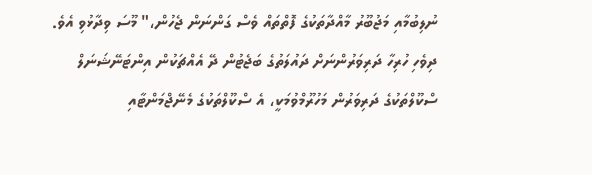ނުލިބުމާއި މަޖުބޫރު މާއްދާތަކުގެ ފޮތްތައް ވެސް ގަންނަން ޖެހުން،" މޫސަ ވިދާޅުވި އެވެ.
ދިވެހި ހުރިހާ ދަރިވަރުންނަށް ދައުލަތުގެ ބަޖެޓުން ދޭ އެއްޗަކުން އިންޓަނޭޝަނަލް ސްކޫލްތަކުގެ ދަރިވަރުން މަހުރޫމްވުމަކީ، އެ ސްކޫލްތަކުގެ މެނޭޖްމަންޓާއި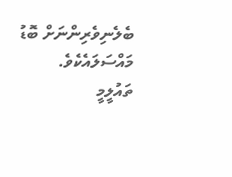ބެލެނިވެރިންނަށް ބޮޑު މައްސަލައެކެވެ.
ތައުލީމީ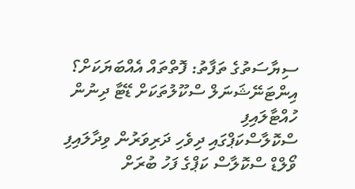ސިޔާސަތުގެ ތަފާތު: ފޮތްތައް އެއްބަޔަކަށް؟
އިންޓަނޭޝަނަލް ސްކޫލުތަކަށް ޑޭޓާ ދިނުން ހުއްޓާލައިފި
ސްކޮލާސްކަޕްގައި ދިވެހި ދަރިވަރުން ވިދާލައިފި
ވޯލްޑް ސްކޮލާސް ކަޕްގެ ފަހު ބުރަށް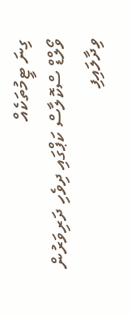ގިނަ ޓީމުތަކެއް
ވޯލްޑް ސްކޮލާސް ކަޕްގައި ދިވެހި ދަރިވަރުން ވިދާލައިފި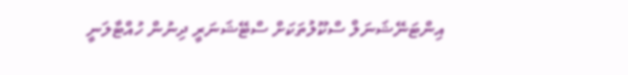އިންޓަނޭޝަނަލް ސްކޫލުތަކަށް ސްޓޭޝަނަރީ ދިނުން ހުއްޓާލަނީ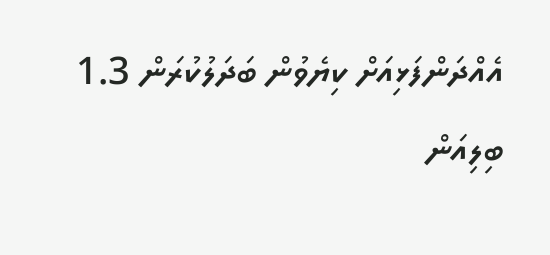އެއްދަންފަޅިއަށް ކިޔެވުން ބަދަލުކުރަން 1.3 ބިލިއަން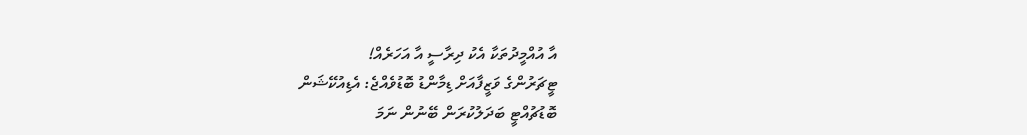އާ އުއްމީދުތަކާ އެކު ދިރާސީ އާ އަހަރެއް!
ޓީޗަރުންގެ ވަޒީފާއަށް ޑިމާންޑު ބޮޑުވެއްޖެ: އެޑިއުކޭޝަން
ބޮޑުޗުއްޓީ ބަދަލުކުރަން ބޭނުން ނަމަ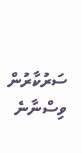ސަރުކާރުން ވިސްނާނެ